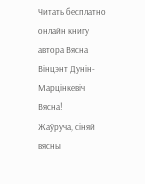Читать бесплатно онлайн книгу автора Вясна
Вінцэнт Дунін-Марцінкевіч
Вясна!
Жаўруча, сіняй вясны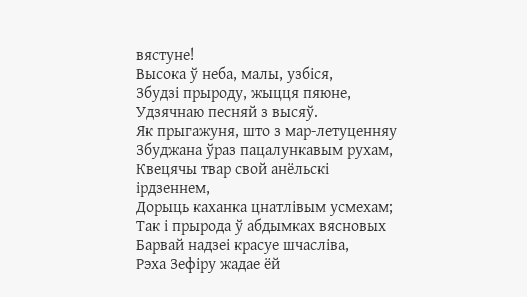вястуне!
Высока ў неба, малы, узбіся,
Збудзі прыроду, жыцця пяюне,
Удзячнаю песняй з высяў.
Як прыгажуня, што з мар-летуценняу
Збуджана ўраз пацалункавым рухам,
Квецячы твар свой анёльскі ірдзеннем,
Дорыць каханка цнатлівым усмехам;
Так і прырода ў абдымках вясновых
Барвай надзеі красуе шчасліва,
Рэха Зефіру жадае ёй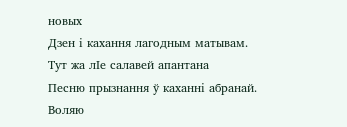новых
Дзен і кахання лагодным матывам.
Тут жа лІе салавей апантана
Песню прызнання ў каханні абранай.
Воляю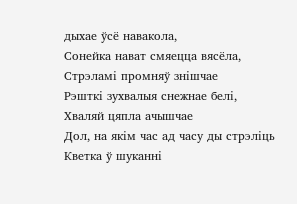дыхае ўсё навакола,
Сонейка нават смяецца вясёла,
Стрэламі промняў знішчае
Рэшткі зухвалыя снежнае белі,
Хваляй цяпла ачышчае
Дол, на якім час ад часу ды стрэліць
Кветка ў шуканні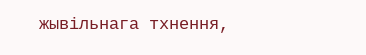жывільнага тхнення,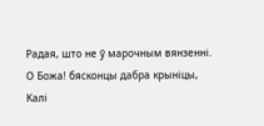Радая, што не ў марочным вянзенні.
О Божа! бясконцы дабра крыніцы,
Калі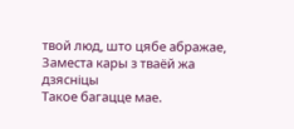твой люд, што цябе абражае,
Заместа кары з тваёй жа дзясніцы
Такое багацце мае.